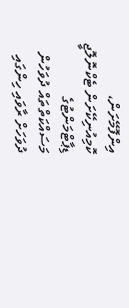އިންފޮމޭށަން، ކޮމިއުނިކޭށަން ޓެކްނޮލޮޖީ ޑިޕާޓްމަންޓުގެ މަސައްކަތްތައް ދުވަހުން ދުވަހަށް ރާވައި ހިންގައި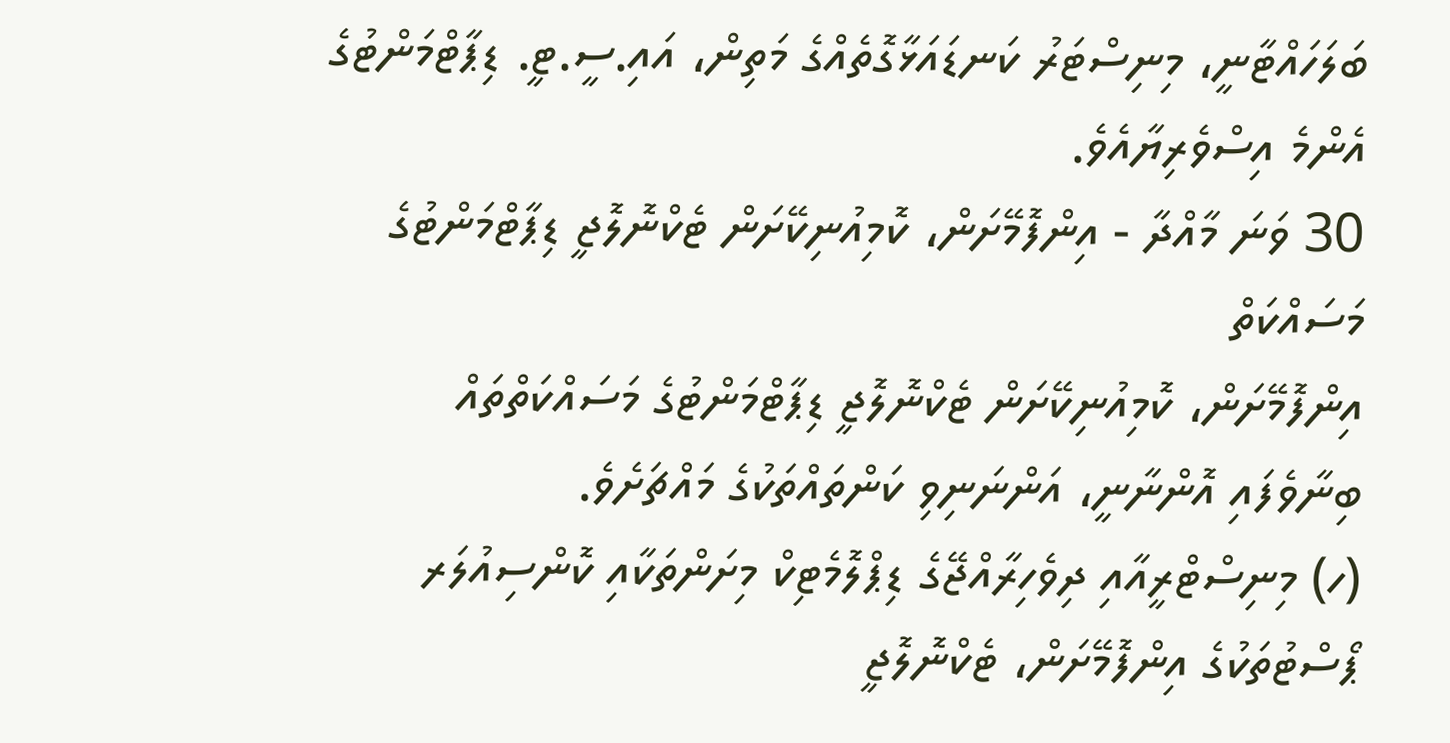ބަލަހައްޓާނީ، މިނިސްޓަރު ކަނޑައަޅާގޮތެއްގެ މަތިން، އައި.ސީ.ޓީ. ޑިޕާޓްމަންޓުގެ އެންމެ އިސްވެރިޔާއެވެ.
30 ވަނަ މާއްދާ - އިންފޮމޭށަން، ކޮމިއުނިކޭށަން ޓެކްނޮލޮޖީ ޑިޕާޓްމަންޓުގެ މަސައްކަތް
އިންފޮމޭށަން، ކޮމިއުނިކޭށަން ޓެކްނޮލޮޖީ ޑިޕާޓްމަންޓުގެ މަސައްކަތްތައް ބިނާވެފައި އޮންނާނީ، އަންނަނިވި ކަންތައްތަކުގެ މައްޗަށެވެ.
(ހ) މިނިސްޓްރީއާއި ދިވެހިރާއްޖޭގެ ޑިޕްލޮމެޓިކް މިށަންތަކާއި ކޮންސިއުލަރ ޕޯސްޓުތަކުގެ އިންފޮމޭށަން، ޓެކްނޮލޮޖީ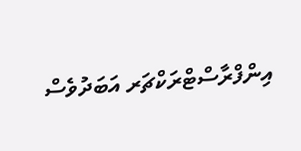އިންފްރާސްޓްރަކްޗަރ އަބަދުވެސް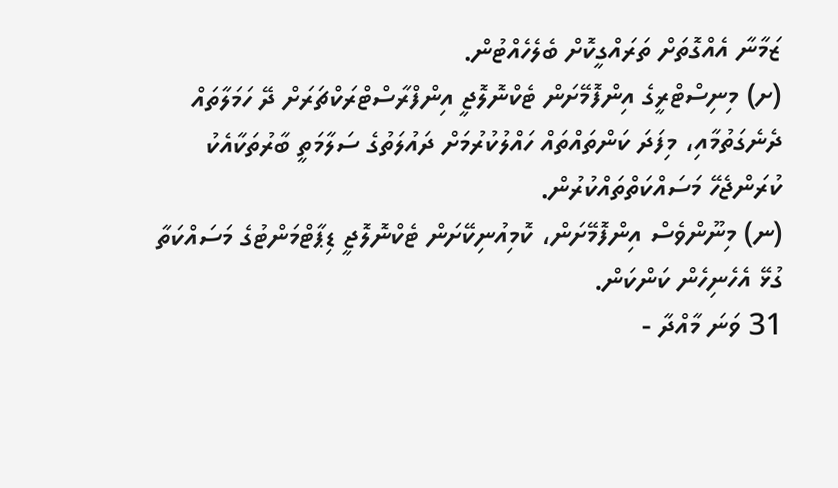ޒަމާނާ އެއްގޮތަށް ތަރައްގީކޮށް ބެލެހެއްޓުން.
(ށ) މިނިސްޓްރީގެ އިންފޮމޭށަން ޓެކްނޮލޮޖީ އިންފްރާސްޓްރަކްޗަރަށް ދޭ ހަމަލާތައް ދެނެގަތުމާއި، މިފަދަ ކަންތައްތައް ހައްލުކުރުމަށް ދައުލަތުގެ ސަލާމަތީ ބާރުތަކާއެކު ކުރަންޖެހޭ މަސައްކަތްތައްކުރުން.
(ނ) މިނޫންވެސް އިންފޮމޭށަން، ކޮމިއުނިކޭށަން ޓެކްނޮލޮޖީ ޑިޕާޓްމަންޓުގެ މަސައްކަތާ ގުޅޭ އެހެނިހެން ކަންކަން.
31 ވަނަ މާއްދާ -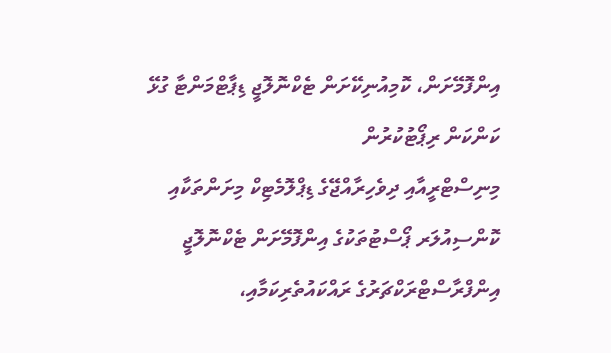އިންފޮމޭށަން، ކޮމިއުނިކޭށަން ޓެކްނޮލޮޖީ ޑިޕާޓްމަންޓާ ގުޅޭ ކަންކަން ރިޕޯޓުކުރުން
މިނިސްޓްރީއާއި ދިވެހިރާއްޖޭގެ ޑިޕްލޮމެޓިކް މިށަންތަކާއި ކޮންސިއުލަރ ޕޯސްޓުތަކުގެ އިންފޮމޭށަން ޓެކްނޮލޮޖީ އިންފްރާސްޓްރަކްޗަރުގެ ރައްކައުތެރިކަމާއި،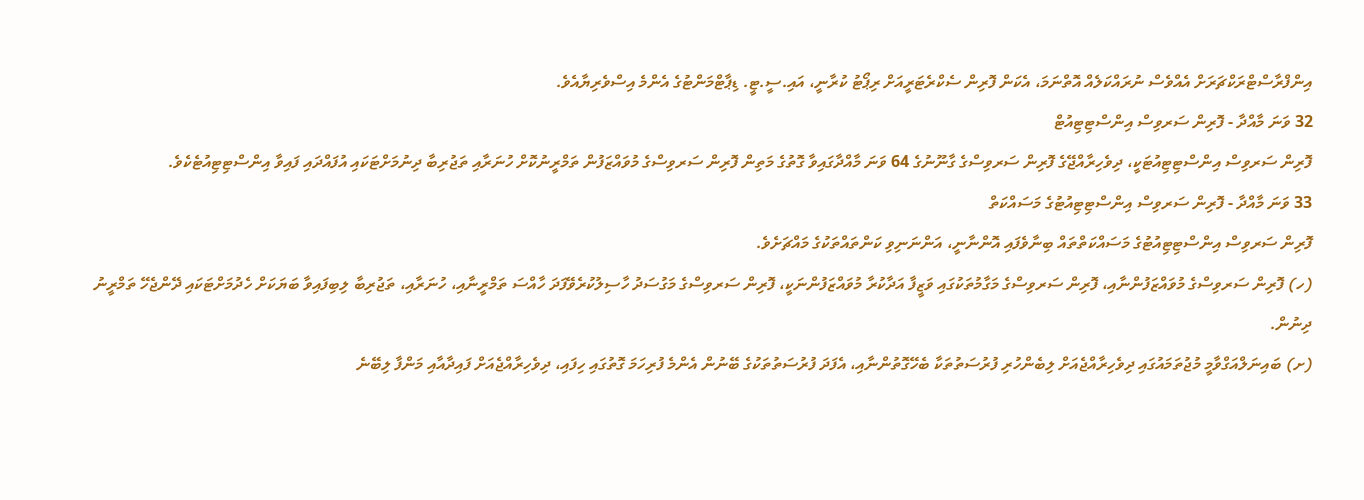އިންފްރާސްޓްރަކްޗަރަށް އެއްވެސް ނުރައްކަލެއް އޮތްނަމަ، އެކަން ފޮރިން ސެކްރެޓަރީއަށް ރިޕޯޓު ކުރާނީ، އައި.ސީ.ޓީ. ޑިޕާޓްމަންޓުގެ އެންމެ އިސްވެރިޔާއެވެ.
32 ވަނަ މާއްދާ - ފޮރިން ސަރވިސް އިންސްޓިޓިއުޓް
ފޮރިން ސަރވިސް އިންސްޓިޓިއުޓަކީ، ދިވެހިރާއްޖޭގެ ފޮރިން ސަރވިސްގެ ގާނޫނުގެ 64 ވަނަ މާއްދާގައިވާ ގޮތުގެ މަތިން ފޮރިން ސަރވިސްގެ މުވައްޒަފުން ތަމްރީނުކޮށް ހުނަރާއި ތަޖުރިބާ ދިނުމަށްޓަކައި އުފައްދައި ފައިވާ އިންސްޓިޓިއުޓެކެވެ.
33 ވަނަ މާއްދާ - ފޮރިން ސަރވިސް އިންސްޓިޓިއުޓުގެ މަސައްކަތް
ފޮރިން ސަރވިސް އިންސްޓިޓިއުޓުގެ މަސައްކަތްތައް ބިނާވެފައި އޮންނާނީ، އަންނަނިވި ކަންތައްތަކުގެ މައްޗަށެވެ.
(ހ) ފޮރިން ސަރވިސްގެ މުވައްޒަފުންނާއި، ފޮރިން ސަރވިސްގެ މަގާމުތަކުގައި ވަޒީފާ އަދާކުރާ މުވައްޒަފުންނަކީ، ފޮރިން ސަރވިސްގެ މަގުސަދު ހާސިލުކުރެވޭފަދަ ހާއްސަ ތަމްރީނާއި، ހުނަރާއި، ތަޖުރިބާ ލިބިފައިވާ ބަޔަކަށް ހެދުމަށްޓަކައި ދޭންޖެހޭ ތަމްރީނު ދިނުން.
(ށ) ބައިނަލްއަގްވާމީ މުޖުތަމައުގައި ދިވެހިރާއްޖެއަށް ލިބެންހުރި ފުރުސަތުތަކާ ބެހޭގޮތުންނާއި، އެފަދަ ފުރުސަތުތަކުގެ ބޭނުން އެންމެ ފުރިހަމަ ގޮތުގައި ހިފައި، ދިވެހިރާއްޖެއަށް ފައިދާއާއި މަންފާ ލިބޭނެ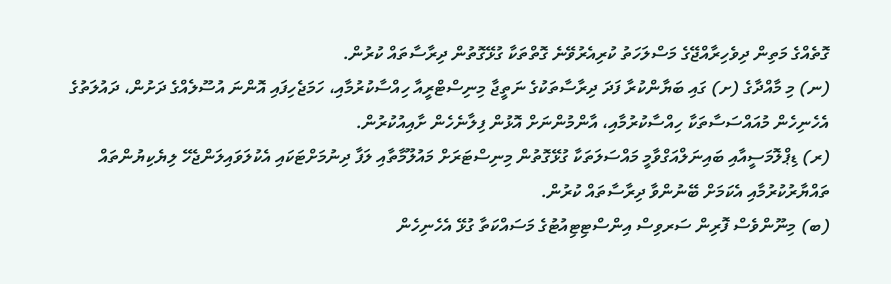ގޮތެއްގެ މަތިން ދިވެހިރާއްޖޭގެ މަސްލަހަތު ކުރިއެރުވޭނެ ގޮތްތަކާ ގުޅޭގޮތުން ދިރާސާތައް ކުރުން.
(ނ) މި މާއްދާގެ (ށ) ގައި ބަޔާންކުރާ ފަދަ ދިރާސާތަކުގެ ނަތީޖާ މިނިސްޓްރީއާ ހިއްސާކުރުމާއި، ހަމަޖެހިފައި އޮންނަ އުސޫލެއްގެ ދަށުން، ދައުލަތުގެ އެހެނިހެން މުއައްސަސާތަކާ ހިއްސާކުރުމާއި، އާންމުންނަށް އޮޅުން ފިލާނެހެން ށާއިއުކުރުން.
(ރ) ޑިޕްލޮމަސީއާއި ބައިނަލްއަގްވާމީ މައްސަލަތަކާ ގުޅޭގޮތުން މިނިސްޓަރަށް މައުލޫމާތާއި ލަފާ ދިނުމަށްޓަކައި އެކުލަވައިލަންޖެހޭ ލިޔެކިޔުންތައް ތައްޔާރުކުރުމާއި އެކަމަށް ބޭނުންވާ ދިރާސާތައް ކުރުން.
(ބ) މިނޫންވެސް ފޮރިން ސަރވިސް އިންސްޓިޓިއުޓުގެ މަސައްކަތާ ގުޅޭ އެހެނިހެން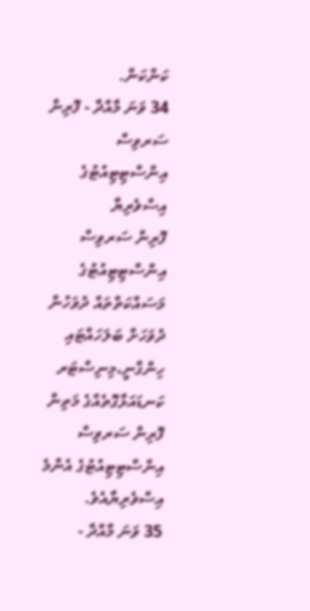ކަންކަން.
34 ވަނަ މާއްދާ - ފޮރިން ސަރވިސް އިންސްޓިޓިއުޓުގެ އިސްވެރިޔާ
ފޮރިން ސަރވިސް އިންސްޓިޓިއުޓުގެ މަސައްކަތްތައް ދުވަހުން ދުވަހަށް ބަލަހައްޓައި ހިންގާނީ،މިނިސްޓަރ ކަނޑައަޅާގޮތެއްގެ މަތިން ފޮރިން ސަރވިސް އިންސްޓިޓިއުޓުގެ އެންމެ އިސްވެރިޔާއެވެ.
35 ވަނަ މާއްދާ -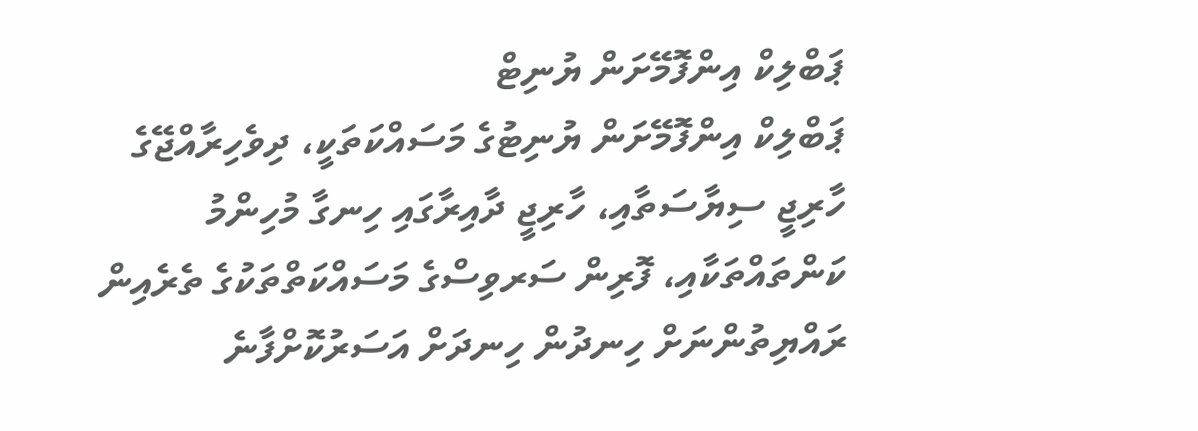ޕަބްލިކް އިންފޮމޭށަން ޔުނިޓް
ޕަބްލިކް އިންފޮމޭށަން ޔުނިޓުގެ މަސައްކަތަކީ، ދިވެހިރާއްޖޭގެ ހާރިޖީ ސިޔާސަތާއި، ހާރިޖީ ދާއިރާގައި ހިނގާ މުހިންމު ކަންތައްތަކާއި، ފޮރިން ސަރވިސްގެ މަސައްކަތްތަކުގެ ތެރެއިން ރައްޔިތުންނަށް ހިނދުން ހިނދަށް އަސަރުކޮށްފާނެ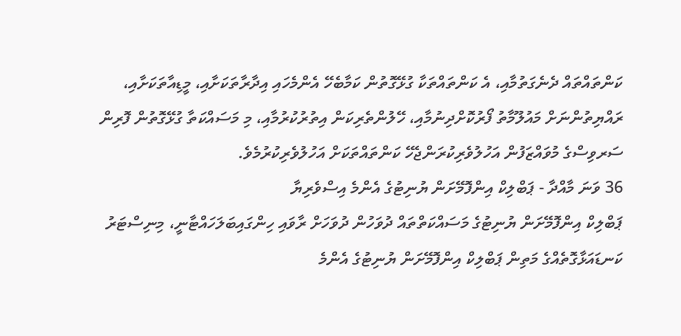ކަންތައްތައް ދެނެގަތުމާއި، އެ ކަންތައްތަކާ ގުޅޭގޮތުން ކަމާބެހޭ އެންމެހައި އިދާރާތަކަށާއި، މީޑިއާތަކަށާއި، ރައްޔިތުންނަށް މައުލޫމާތު ފޯރުކޮށްދިނުމާއި، ހޭލުންތެރިކަން އިތުރުކުރުމާއި، މި މަސައްކަތާ ގުޅޭގޮތުން ފޮރިން ސަރވިސްގެ މުވައްޒަފުން އަހުލުވެރިކުރަންޖެހޭ ކަންތައްތަކަށް އަހުލުވެރިކުރުމެވެ.
36 ވަނަ މާއްދާ - ޕަބްލިކް އިންފޮމޭށަން ޔުނިޓުގެ އެންމެ އިސްވެރިޔާ
ޕަބްލިކް އިންފޮމޭށަން ޔުނިޓުގެ މަސައްކަތްތައް ދުވަހުން ދުވަހަށް ރާވައި ހިންގައިބަލަހައްޓާނީ، މިނިސްޓަރު ކަނޑައަޅާގޮތެއްގެ މަތިން ޕަބްލިކް އިންފޮމޭށަން ޔުނިޓުގެ އެންމެ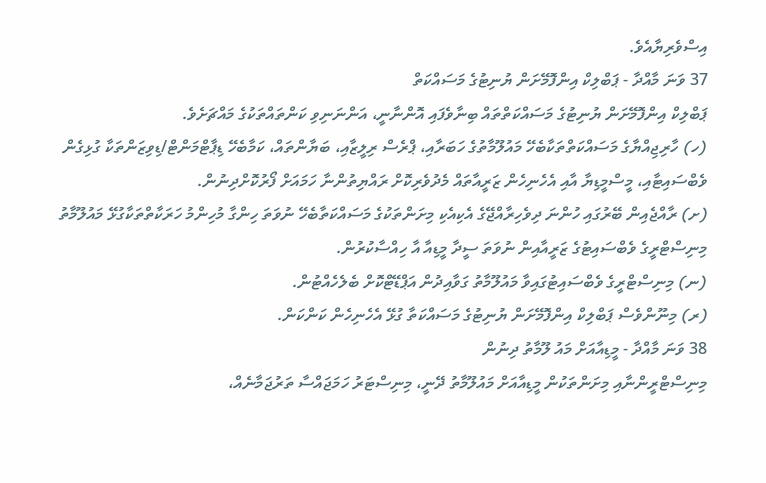އިސްވެރިޔާއެވެ.
37 ވަނަ މާއްދާ - ޕަބްލިކް އިންފޮމޭށަން ޔުނިޓުގެ މަސައްކަތް
ޕަބްލިކް އިންފޮމޭށަން ޔުނިޓުގެ މަސައްކަތްތައް ބިނާވެފައި އޮންނާނީ، އަންނަނިވި ކަންތައްތަކުގެ މައްޗަށެވެ.
(ހ) ހާރިޖިއްޔާގެ މަސައްކަތްތަކާބެހޭ މައުލޫމާތުގެ ހަބަރާއި، ޕްރެސް ރިލީޒާއި، ބަޔާންތައް، ކަމާބެހޭ ޑިޕާޓްމަންޓް/ޑިވިޒަންތަކާ ގުޅިގެން ވެބްސައިޓާއި، މީސްމީޑިޔާ އާއި އެހެނިހެން ޒަރީއާތައް މެދުވެރިކޮށް ރައްޔިތުންނާ ހަމައަށް ފޯރުކޮށްދިނުން.
(ށ) ރާއްޖެއިން ބޭރުގައި ހުންނަ ދިވެހިރާއްޖޭގެ އެކިއެކި މިށަންތަކުގެ މަސައްކަތާބެހޭ ނުވަތަ ހިންގާ މުހިންމު ހަރަކާތްތަކާގުޅޭ މައުލޫމާތު މިނިސްޓްރީގެ ވެބްސައިޓުގެ ޒަރީއާއިން ނުވަތަ ސީދާ މީޑިއާ އާ ހިއްސާކުރުން.
(ނ) މިނިސްޓްރީގެ ވެބްސައިޓުގައިވާ މައުލޫމާތު ގަވާއިދުން އަޕްޑޭޓްކޮށް ބެލެހެއްޓުން.
(ރ) މިނޫންވެސް ޕަބްލިކް އިންފޮމޭށަން ޔުނިޓުގެ މަސައްކަތާ ގުޅޭ އެހެނިހެން ކަންކަން.
38 ވަނަ މާއްދާ - މީޑިއާއަށް މައު ލޫމާތު ދިނުން
މިނިސްޓްރީންނާއި މިށަންތަކުން މީޑިއާއަށް މައުލޫމާތު ދޭނީ، މިނިސްޓަރު ހަމަޖައްސާ ތަރުޖަމާނެއް،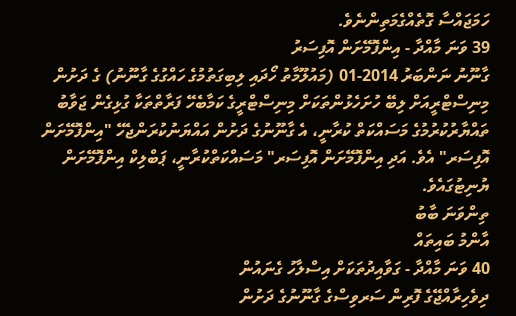ހަމަޖައްސާ ގޮތެއްގެމަތިންނެވެ.
39 ވަނަ މާއްދާ - އިންފޮމޭށަން އޮފިސަރު
ގާނޫނު ނަންބަރު 2014-01 (މައުލޫމާތު ހޯދައި ލިބިގަތުމުގެ ހައްގުގެ ގާނޫނު) ގެ ދަށުން މިނިސްޓްރީއަށް ލިބޭ ހުށަހެޅުންތަކަށް މިނިސްޓްރީގެ ކަމާބެހޭ ފަރާތްތަކާ ގުޅިގެން ޖަވާބު ތައްޔާރުކުރުމުގެ މަސައްކަތް ކުރާނީ، އެ ގާނޫނުގެ ދަށުން އައްޔަނުކުރަންޖެހޭ "އިންފޮމޭށަން އޮފިސަރ" އެވެ. އަދި އިންފޮމޭށަން އޮފިސަރ" މަސައްކަތްކުރާނީ، ޕަބްލިކް އިންފޮމޭށަން ޔުނިޓުގައެވެ.
ތިންވަނަ ބާބު
އާންމު ބައިތައް
40 ވަނަ މާއްދާ - ގަވާއިދުތަކަށް އިސްލާހު ގެނައުން
ދިވެހިރާއްޖޭގެ ފޮރިން ސަރވިސްގެ ގާނޫނުގެ ދަށުން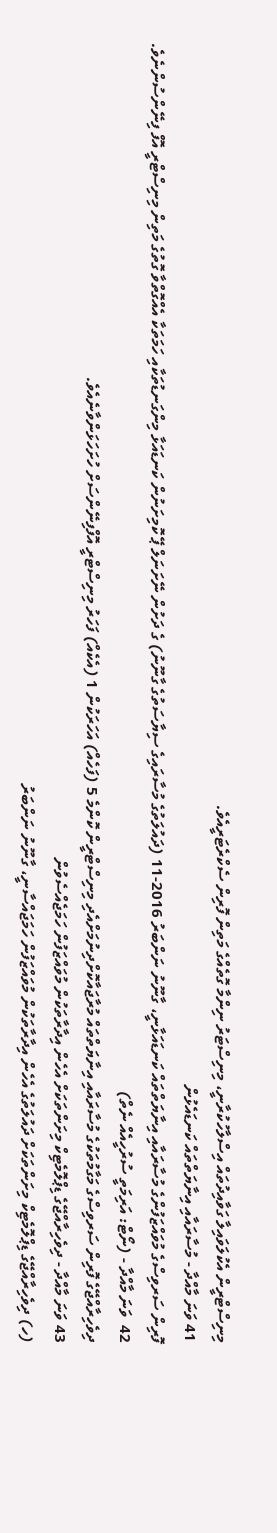މިނިސްޓްރީން އެކުލަވައިލާ ގަވާއިދުތައް އިސްލާހުކުރާނީ، މިނިސްޓަރު ނިންމާ ގޮތެއްގެ މަތިން ފޮރިން ސެކްރެޓަރީއެވެ.
41 ވަނަ މާއްދާ - މުސާރައާއި އިނާޔަތްތައް ކަނޑައެޅުން
ފޮރިން ސަރވިސްގެ މުވައްޒަފުންގެ މުސާރައާއި އިނާޔަތްތައް ކަނޑައަޅާނީ، ގާނޫނު ނަންބަރު 2016-11 (ދައުލަތުގެ މުސާރައިގެ ސިޔާސަތުގެ ގާނޫނު) ގެ ދަށުން ނޭށަނަލް ޕޭ ކޮމިށަނުން ކަނޑައަޅާ މިންގަނޑުތަކާއި ހަމަތަކާ އެއްގޮތްވާ ގޮތުގެ މަތިން މިނިސްޓްރީ އޮފް ފިނޭންސުންނެވެ.
42  ވަނަ މާއްދާ - (ނޯޓް: އަރިމަތީ ސުރުހީއެއް ނެތް)
ދިވެހިރާއްޖޭގެ ފޮރިން ސަރވިސްގެ މަގާމުތަކުގެ މުސާރައާއި އިނާޔަތްތައް މުރާޖައާކޮށްދިނުމަށްއެދި މިނިސްޓްރީން ކޮންމެ 5 (ފަހެއް) އަހަރަކުން 1 (އެކެއް) ފަހަރު މިނިސްޓްރީ އޮފްފިނޭންސަށް ހުށަހަޅަންވާނެއެވެ.
43 ވަނަ މާއްދާ - ދިވެހިރާއްޖޭގެ ޑިޕްލޮމެޓިކް މިށަންތަކަށް އެހެން އިދާރާތަކުން މުވައްޒަފުން ހަމަޖެއްސެވުން
(ހ) ދިވެހިރާއްޖޭގެ ޑިޕްލޮމެޓިކް މިށަންތަކަށް ދައުލަތުގެ އެހެން އިދާރާތަކުން މުވައްޒަފުން ހަމަޖައްސާނީ، ގާނޫނު ނަންބަރު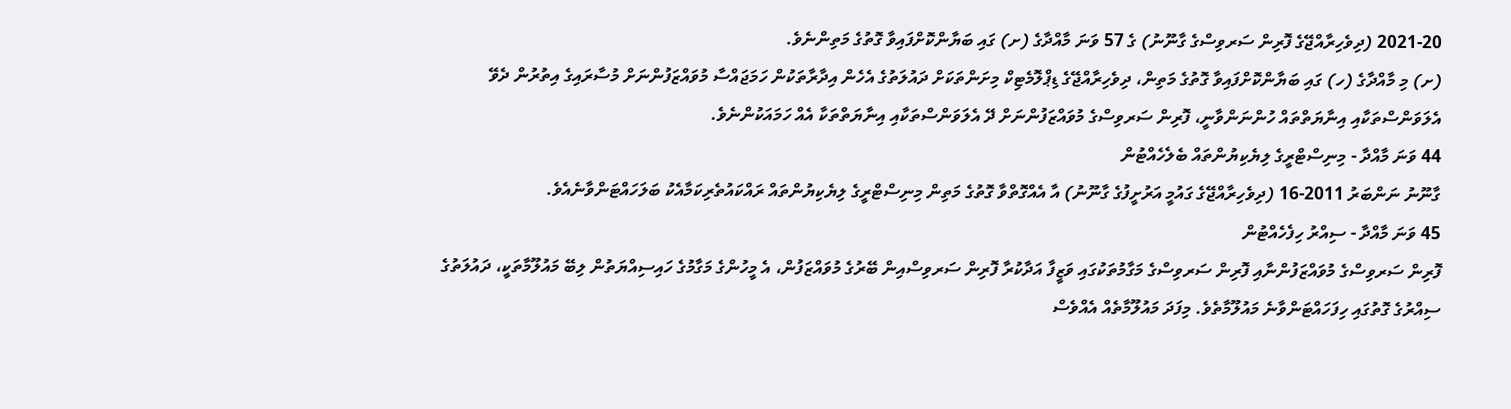2021-20 (ދިވެހިރާއްޖޭގެ ފޮރިން ސަރވިސްގެ ގާނޫނު) ގެ 57 ވަނަ މާއްދާގެ (ށ) ގައި ބަޔާންކޮށްފައިވާ ގޮތުގެ މަތިންނެވެ.
(ށ) މި މާއްދާގެ (ހ) ގައި ބަޔާންކޮށްފައިވާ ގޮތުގެ މަތިން، ދިވެހިރާއްޖޭގެ ޑިޕްލޮމެޓިކް މިށަންތަކަށް ދައުލަތުގެ އެހެން އިދާރާތަކުން ހަމަޖައްސާ މުވައްޒަފުންނަށް މުސާރައިގެ އިތުރުން ދެވޭ އެލަވަންސްތަކާއި އިނާޔަތްތައް ހުންނަންވާނީ، ފޮރިން ސަރވިސްގެ މުވައްޒަފުންނަށް ދޭ އެލަވަންސްތަކާއި އިނާޔަތްތަކާ އެއް ހަމައަކުންނެވެ.
44 ވަނަ މާއްދާ - މިނިސްޓްރީގެ ލިޔެކިޔުންތައް ބެލެހެއްޓުން
ގާނޫނު ނަންބަރު 2011-16 (ދިވެހިރާއްޖޭގެ ގައުމީ އަރުށީފުގެ ގާނޫނު) އާ އެއްގޮތްވާ ގޮތުގެ މަތިން މިނިސްޓްރީގެ ލިޔެކިޔުންތައް ރައްކައުތެރިކަމާއެކު ބަލަހައްޓަންވާނެއެވެ.
45 ވަނަ މާއްދާ - ސިއްރު ހިފެހެއްޓުން
ފޮރިން ސަރވިސްގެ މުވައްޒަފުންނާއި ފޮރިން ސަރވިސްގެ މަގާމުތަކުގައި ވަޒީފާ އަދާކުރާ ފޮރިން ސަރވިސްއިން ބޭރުގެ މުވައްޒަފުން، އެ މީހުންގެ މަގާމުގެ ހައިސިއްޔަތުން ލިބޭ މައުލޫމާތަކީ، ދައުލަތުގެ ސިއްރުގެ ގޮތުގައި ހިފަހައްޓަންވާނެ މައުލޫމާތެވެ. މިފަދަ މައުލޫމާތެއް އެއްވެސް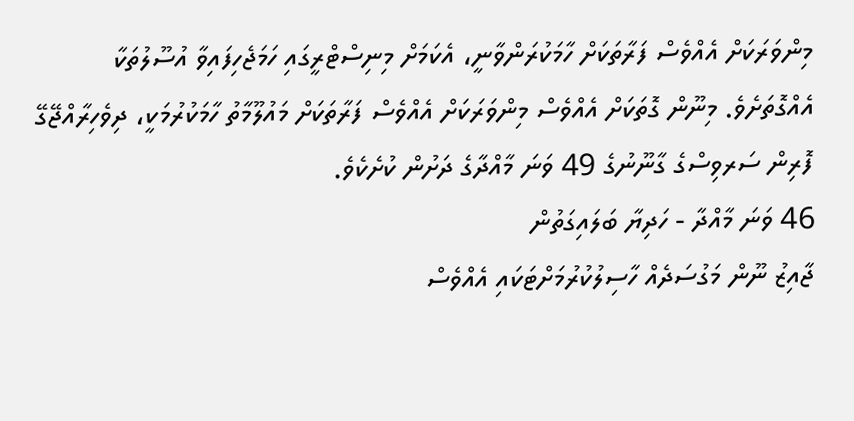މިންވަރަކަށް އެއްވެސް ފަރާތަކަށް ހާމަކުރަންވާނީ، އެކަމަށް މިނިސްޓްރީގައި ހަމަޖެހިފައިވާ އުސޫލުތަކާ އެއްގޮތަށެވެ. މިނޫން ގޮތަކަށް އެއްވެސް މިންވަރަކަށް އެއްވެސް ފަރާތަކަށް މައުލޫމާތު ހާމަކުރުމަކީ، ދިވެހިރާއްޖޭގޭ ފޮރިން ސަރވިސްގެ ގާނޫނުގެ 49 ވަނަ މާއްދާގެ ދަށުން ކުށެކެވެ.
46 ވަނަ މާއްދާ - ހަދިޔާ ބަލައިގަތުން
ޖާއިޒު ނޫން މަގުސަދެއް ހާސިލުކުރުމަށްޓަކައި އެއްވެސް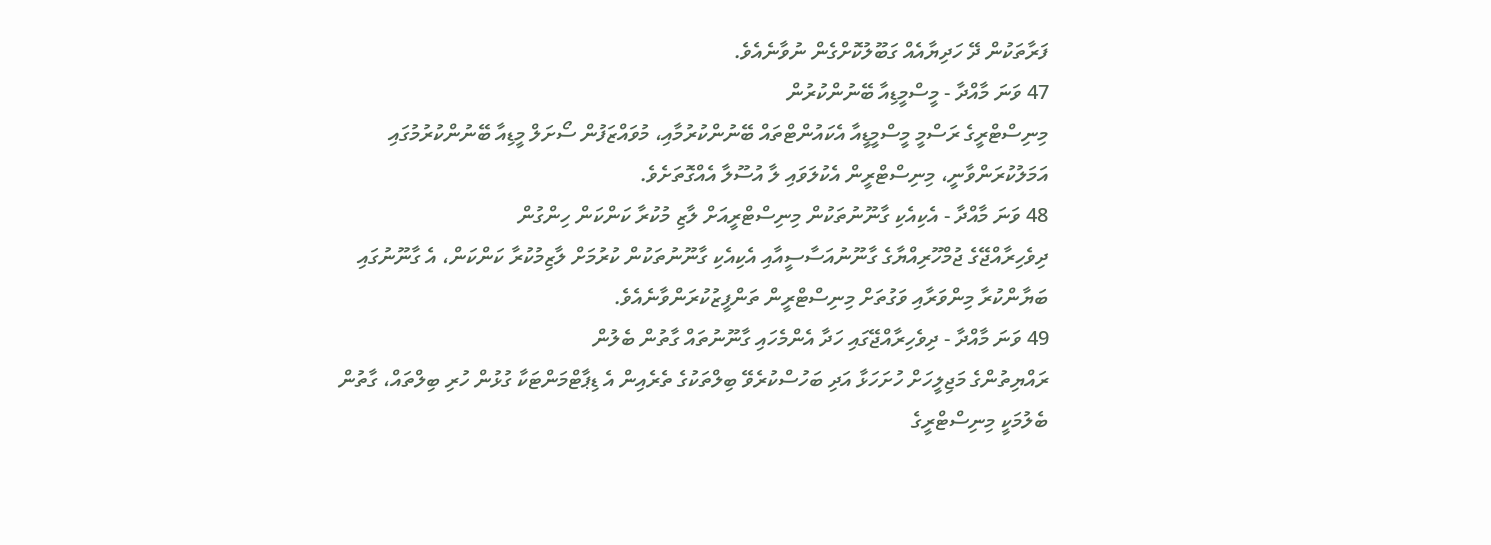ފަރާތަކުން ދޭ ހަދިޔާއެއް ގަބޫލުކޮށްގެން ނުވާނެއެވެ.
47 ވަނަ މާއްދާ - މީސްމީޑިއާ ބޭނުންކުރުން
މިނިސްޓްރީގެ ރަސްމީ މީސްމީޑީއާ އެކައުންޓްތައް ބޭނުންކުރުމާއި، މުވައްޒަފުން ސޯށަލް މީޑިއާ ބޭނުންކުރުމުގައި އަމަލުކުރަންވާނީ، މިނިސްޓްރީން އެކުލަވައި ލާ އުސޫލާ އެއްގޮތަށެވެ.
48 ވަނަ މާއްދާ - އެކިއެކި ގާނޫނުތަކުން މިނިސްޓްރީއަށް ލާޒި މުކުރާ ކަންކަން ހިންގުން
ދިވެހިރާއްޖޭގެ ޖުމްހޫރިއްޔާގެ ގާނޫނުއަސާސީއާއި އެކިއެކި ގާނޫނުތަކުން ކުރުމަށް ލާޒިމުކުރާ ކަންކަން، އެ ގާނޫނުގައި ބަޔާންކުރާ މިންވަރާއި ވަގުތަށް މިނިސްޓްރީން ތަންފީޒުކުރަންވާނެއެވެ.
49 ވަނަ މާއްދާ - ދިވެހިރާއްޖޭގައި ހަދާ އެންމެހައި ގާނޫނުތައް ގާތުން ބެލުން
ރައްޔިތުންގެ މަޖިލީހަށް ހުށަހަޅާ އަދި ބަހުސްކުރެވޭ ބިލްތަކުގެ ތެރެއިން އެ ޑިޕާޓްމަންޓަކާ ގުޅުން ހުރި ބިލްތައް، ގާތުން ބެލުމަކީ މިނިސްޓްރީގެ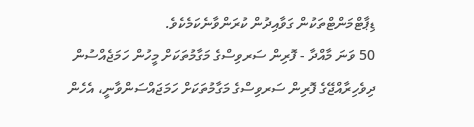ޑިޕާޓްމަންޓްތަކުން ގަވާއިދުން ކުރަންވާނެކަމެކެވެ.
50 ވަނަ މާއްދާ - ފޮރިން ސަރވިސްގެ މަގާމުތަކަށް މީހުން ހަމަޖެއްސުން
ދިވެހިރާއްޖޭގެ ފޮރިން ސަރވިސްގެ މަގާމުތަކަށް ހަމަޖައްސަންވާނީ، އެހެން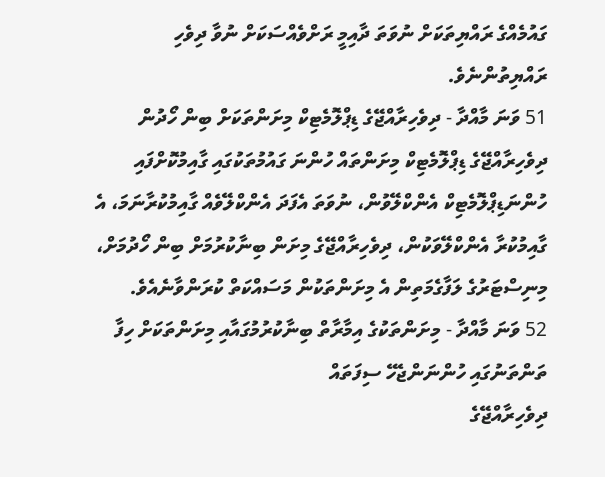ގައުމެއްގެ ރައްޔިތަކަށް ނުވަތަ ދާއިމީ ރަށްވެއްސަކަށް ނުވާ ދިވެހި ރައްޔިތުންނެވެ.
51 ވަނަ މާއްދާ - ދިވެހިރާއްޖޭގެ ޑިޕްލޮމެޓިކް މިށަންތަކަށް ބިން ހޯދުން
ދިވެހިރާއްޖޭގެ ޑިޕްލޮމެޓިކް މިށަންތައް ހުންނަ ގައުމުތަކުގައި ގާއިމުކޮށްފައި ހުންނަޑިޕްލޮމެޓިކް އެންކްލޭވުން، ނުވަތަ އެފަދަ އެންކްލޭވެއް ގާއިމުކުރާނަމަ، އެ ގާއިމުކުރާ އެންކްލޭވަކުން، ދިވެހިރާއްޖޭގެ މިށަން ބިނާކުރުމަށް ބިން ހޯދުމަށް، މިނިސްޓަރުގެ ލަފާގެމަތިން އެ މިށަންތަކުން މަސައްކަތް ކުރަންވާނެއެވެ.
52 ވަނަ މާއްދާ - މިށަންތަކުގެ އިމާރާތް ބިނާކުރުމުގައާއި މިށަންތަކަށް ހިފާ ތަންތަނުގައި ހުންނަންޖެހޭ ސިފަތައް
ދިވެހިރާއްޖޭގެ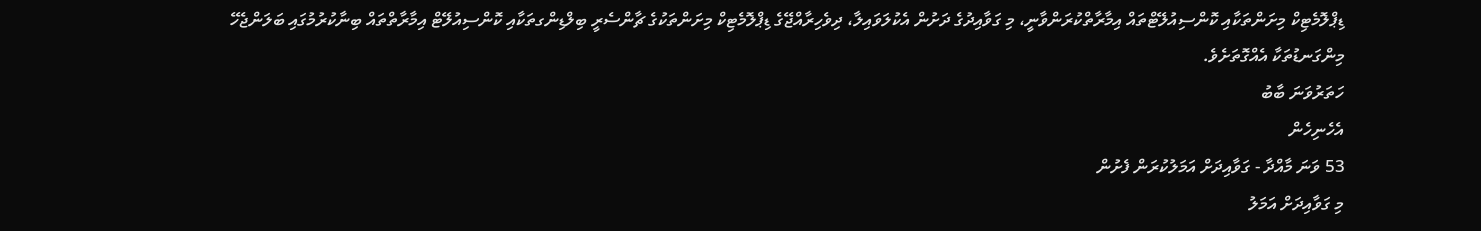ޑިޕްލޮމެޓިކް މިށަންތަކާއި ކޮންސިއުލޭޓްތައް އިމާރާތްކުރަންވާނީ، މި ގަވާއިދުގެ ދަށުން އެކުލަވައިލާ، ދިވެހިރާއްޖޭގެ ޑިޕްލޮމެޓިކް މިށަންތަކުގެ ޗާންސެރީ ބިލްޑިންގތަކާއި ކޮންސިއުލޭޓް އިމާރާތްތައް ބިނާކުރުމުގައި ބަލަންޖެހޭ މިންގަނޑުތަކާ އެއްގޮތަށެވެ.
ހަތަރުވަނަ ބާބު
އެހެނިހެން
53 ވަނަ މާއްދާ - ގަވާއިދަށް އަމަލުކުރަން ފެށުން
މި ގަވާއިދަށް އަމަލު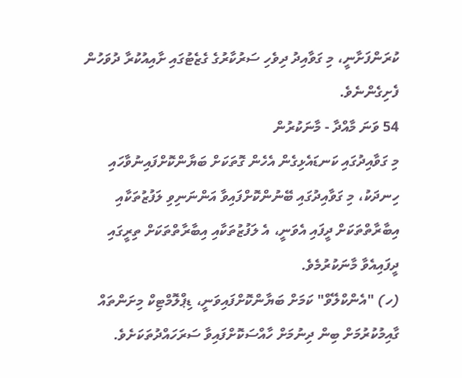ކުރަންފަށާނީ، މި ގަވާއިދު ދިވެހި ސަރުކާރުގެ ގެޒެޓުގައި ށާއިއުކުރާ ދުވަހުން ފެށިގެންނެވެ.
54 ވަނަ މާއްދާ - މާނަކުރުން
މި ގަވާއިދުގައި ކަނޑައެޅިގެން އެހެން ގޮތަކަށް ބަޔާންކޮށްފައިނުވާހައި ހިނދަކު، މި ގަވާއިދުގައި ބޭނުންކޮށްފައިވާ އަންނަނިވި ލަފުޒުތަކާއި އިބާރާތްތަކަށް ދީފައި އެވަނީ، އެ ލަފުޒުތަކާއި އިބާރާތްތަކަށް ތިރީގައި ދީފައިއެވާ މާނަކުރުމެވެ.
(ހ) "އެންކްލޭވް" ކަމަށް ބަޔާންކޮށްފައިވަނީ، ޑިޕްލޮމްޓިކް މިށަންތައް ގާއިމުކުރުމަށް ބިން ދިނުމަށް ހާއްސަކޮށްފައިވާ ސަރަހައްދުތަކަށެވެ.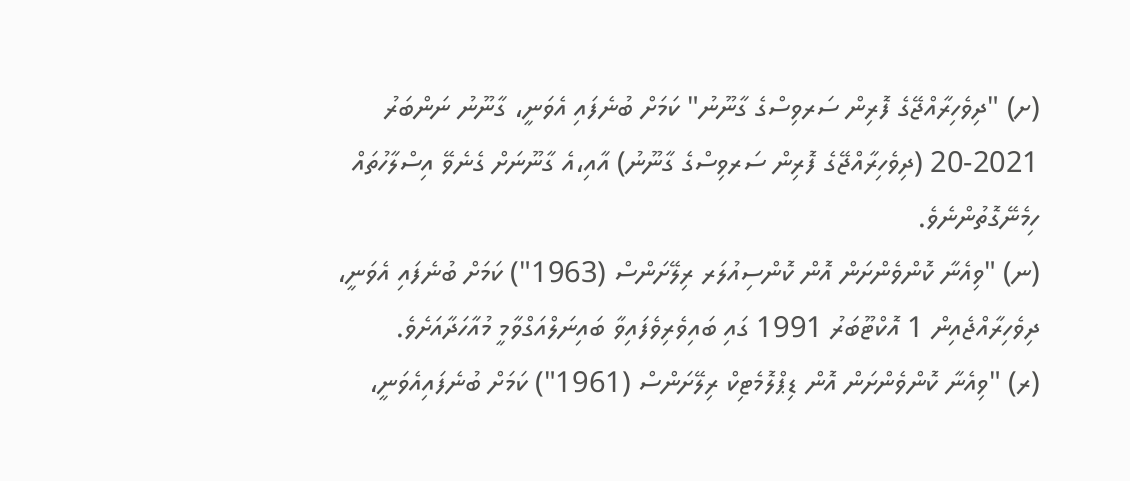(ށ) "ދިވެހިރާއްޖޭގެ ފޮރިން ސަރވިސްގެ ގާނޫނު" ކަމަށް ބުނެފައި އެވަނީ، ގާނޫނު ނަންބަރު 2021-20 (ދިވެހިރާއްޖޭގެ ފޮރިން ސަރވިސްގެ ގާނޫނު) އާއި،އެ ގާނޫނަށް ގެނެވޭ އިސްލާހުތައް ހިމެނޭގޮތުންނެވެ.
(ނ) "ވިއެނާ ކޮންވެންށަން އޮން ކޮންސިއުލަރ ރިލޭށަންސް (1963") ކަމަށް ބުނެފައި އެވަނީ، ދިވެހިރާއްޖެއިން 1 އޮކްޓޫބަރު 1991 ގައި ބައިވެރިވެފައިވާ ބައިނަލްއަގްވާމީ މުއާހަދާއަށެވެ.
(ރ) "ވިއެނާ ކޮންވެންށަން އޮން ޑިޕްލޮމެޓިކް ރިލޭށަންސް (1961") ކަމަށް ބުނެފައިއެވަނީ،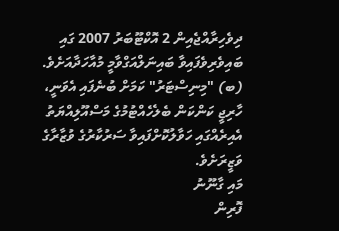ދިވެހިރާއްޖެއިން 2 އޮކްޓޫބަރު 2007 ގައި ބައިވެރިވެފައިވާ ބައިނަލްއަގްވާމީ މުއާހަދާއަށެވެ.
(ބ) "މިނިސްޓަރު" ކަމަށް ބުނެފައި އެވަނީ، ހާރިޖީ ކަންކަން ބެލެހެއްޓުމުގެ މަސްއޫލިއްޔަތު އެއިރެއްގައި ހަވާލުކޮށްފައިވާ ސަރުކާރުގެ ވުޒާރާގެ ވަޒީރަށެވެ.
މައި ގާނޫނު
ފޮރިން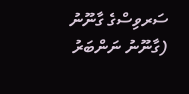ސަރވިސްގެ ގާނޫނު (ގާނޫނު ނަންބަރު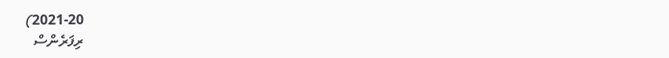2021-20)
ރިފަރެންސް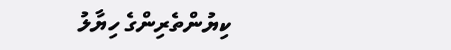ކިޔުންތެރިންގެ ހިޔާލު